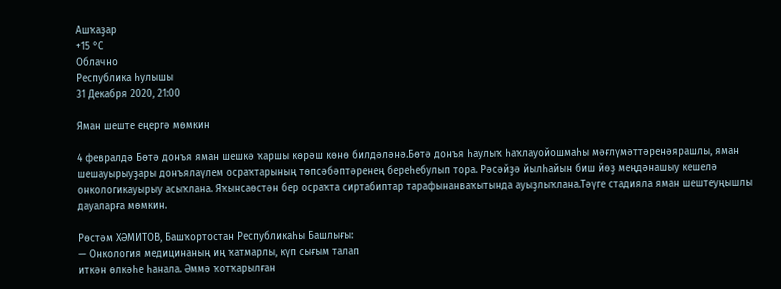Ашҡаҙар
+15 °С
Облачно
Республика һулышы
31 Декабря 2020, 21:00

Яман шеште еңергә мөмкин

4 февралдә Бөтә донъя яман шешкә ҡаршы көрәш көнө билдәләнә.Бөтә донъя һаулыҡ һаҡлауойошмаһы мәғлүмәттәренәярашлы, яман шешауырыуҙары донъялаүлем осраҡтарының төпсәбәптәренең береһебулып тора. Рәсәйҙә йылһайын биш йөҙ меңдәнашыу кешелә онкологикауырыу асыҡлана. Яҡынсаөстән бер осраҡта сиртабиптар тарафынанваҡытында ауыҙлыҡлана.Тәүге стадияла яман шештеуңышлы дауаларға мөмкин.

Рөстәм ХӘМИТОВ, Башҡортостан Республикаһы Башлығы:
— Онкология медицинаның иң ҡатмарлы, күп сығым талап
иткән өлкәһе һанала. Әммә ҡотҡарылған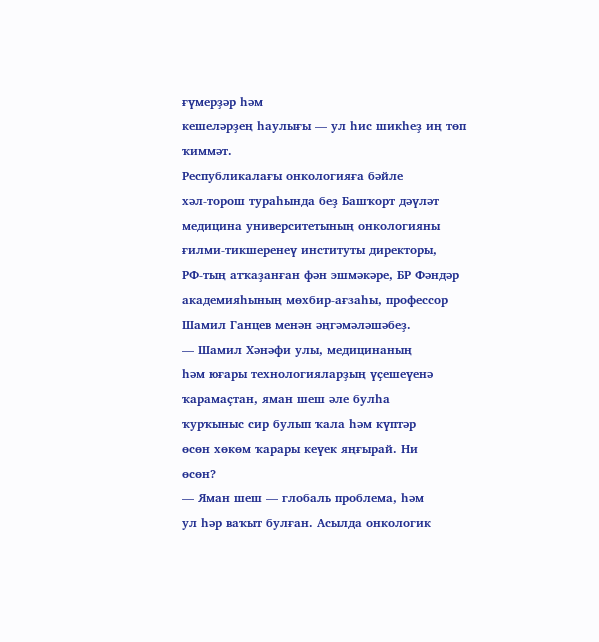ғүмерҙәр һәм
кешеләрҙең һаулығы — ул һис шикһеҙ иң төп ҡиммәт.
Республикалағы онкологияға бәйле
хәл-торош тураһында беҙ Башҡорт дәүләт
медицина университетының онкологияны
ғилми-тикшеренеү институты директоры,
РФ-тың атҡаҙанған фән эшмәкәре, БР Фәндәр
академияһының мөхбир-ағзаһы, профессор
Шамил Ганцев менән әңгәмәләшәбеҙ.
— Шамил Хәнәфи улы, медицинаның
һәм юғары технологияларҙың үҫешеүенә
ҡарамаҫтан, яман шеш әле булһа
ҡурҡыныс сир булып ҡала һәм күптәр
өсөн хөкөм ҡарары кеүек яңғырай. Ни
өсөн?
— Яман шеш — глобаль проблема, һәм
ул һәр ваҡыт булған. Асылда онкологик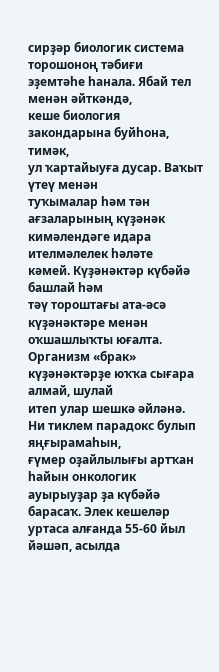сирҙәр биологик система торошоноң тәбиғи
эҙемтәһе һанала. Ябай тел менән әйткәндә,
кеше биология закондарына буйһона, тимәк,
ул ҡартайыуға дусар. Ваҡыт үтеү менән
туҡымалар һәм тән ағзаларының күҙәнәк
кимәлендәге идара ителмәлелек һәләте
кәмей. Күҙәнәктәр күбәйә башлай һәм
тәү тороштағы ата-әсә күҙәнәктәре менән
оҡшашлыҡты юғалта. Организм «брак»
күҙәнәктәрҙе юҡҡа сығара алмай, шулай
итеп улар шешкә әйләнә.
Ни тиклем парадокс булып яңғырамаһын,
ғүмер оҙайлылығы артҡан һайын онкологик
ауырыуҙар ҙа күбәйә барасаҡ. Элек кешеләр
уртаса алғанда 55-60 йыл йәшәп, асылда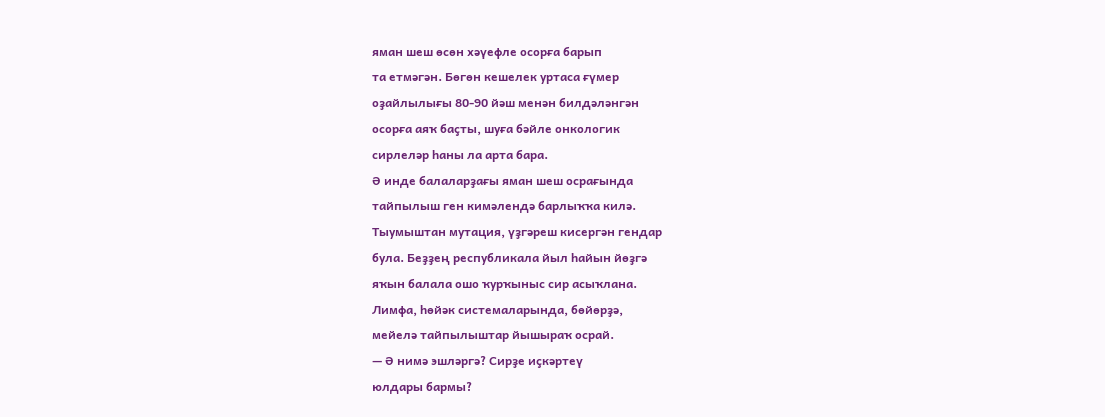яман шеш өсөн хәүефле осорға барып
та етмәгән. Бөгөн кешелек уртаса ғүмер
оҙайлылығы 80-90 йәш менән билдәләнгән
осорға аяҡ баҫты, шуға бәйле онкологик
сирлеләр һаны ла арта бара.
Ә инде балаларҙағы яман шеш осрағында
тайпылыш ген кимәлендә барлыҡҡа килә.
Тыумыштан мутация, үҙгәреш кисергән гендар
була. Беҙҙең республикала йыл һайын йөҙгә
яҡын балала ошо ҡурҡыныс сир асыҡлана.
Лимфа, һөйәк системаларында, бөйөрҙә,
мейелә тайпылыштар йышыраҡ осрай.
— Ә нимә эшләргә? Сирҙе иҫкәртеү
юлдары бармы?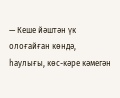— Кеше йәштән үк олоғайған көндә,
һаулығы, көс-кәре кәмегән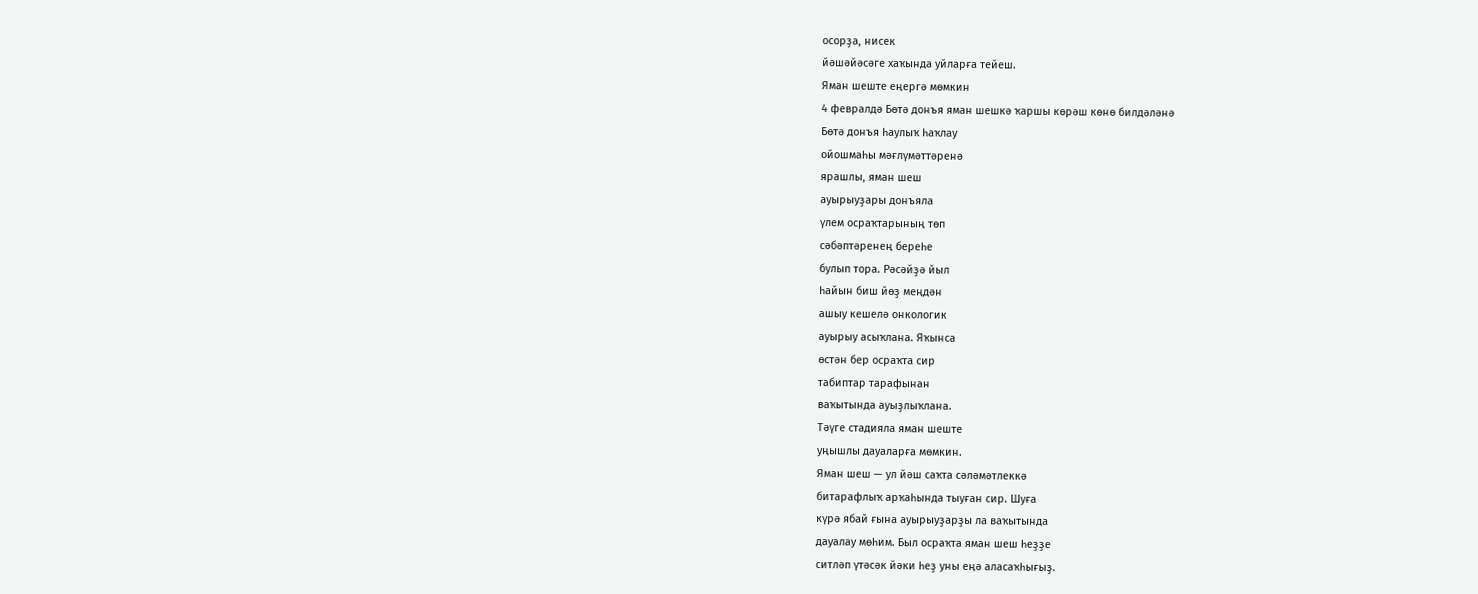осорҙа, нисек
йәшәйәсәге хаҡында уйларға тейеш.
Яман шеште еңергә мөмкин
4 февралдә Бөтә донъя яман шешкә ҡаршы көрәш көнө билдәләнә
Бөтә донъя һаулыҡ һаҡлау
ойошмаһы мәғлүмәттәренә
ярашлы, яман шеш
ауырыуҙары донъяла
үлем осраҡтарының төп
сәбәптәренең береһе
булып тора. Рәсәйҙә йыл
һайын биш йөҙ меңдән
ашыу кешелә онкологик
ауырыу асыҡлана. Яҡынса
өстән бер осраҡта сир
табиптар тарафынан
ваҡытында ауыҙлыҡлана.
Тәүге стадияла яман шеште
уңышлы дауаларға мөмкин.
Яман шеш — ул йәш саҡта сәләмәтлеккә
битарафлыҡ арҡаһында тыуған сир. Шуға
күрә ябай ғына ауырыуҙарҙы ла ваҡытында
дауалау мөһим. Был осраҡта яман шеш һеҙҙе
ситләп үтәсәк йәки һеҙ уны еңә аласаҡһығыҙ.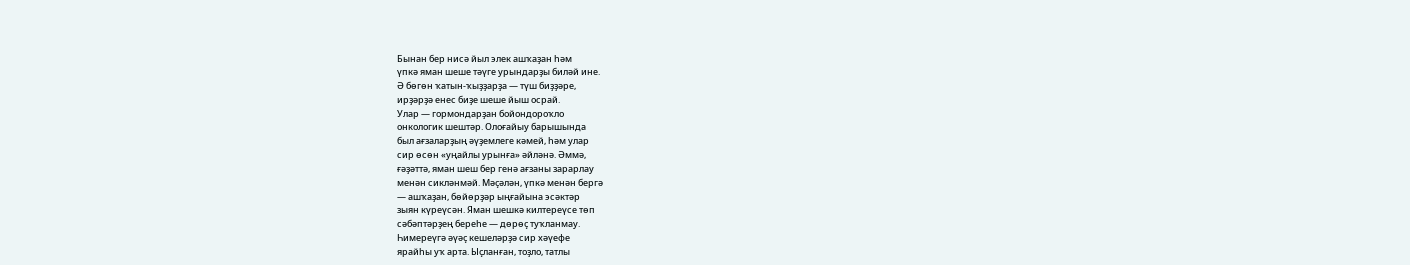Бынан бер нисә йыл элек ашҡаҙан һәм
үпкә яман шеше тәүге урындарҙы биләй ине.
Ә бөгөн ҡатын-ҡыҙҙарҙа — түш биҙҙәре,
ирҙәрҙә енес биҙе шеше йыш осрай.
Улар — гормондарҙан бойондороҡло
онкологик шештәр. Олоғайыу барышында
был ағзаларҙың әүҙемлеге кәмей, һәм улар
сир өсөн «уңайлы урынға» әйләнә. Әммә,
ғәҙәттә, яман шеш бер генә ағзаны зарарлау
менән сикләнмәй. Мәҫәлән, үпкә менән бергә
— ашҡаҙан, бөйөрҙәр ыңғайына эсәктәр
зыян күреүсән. Яман шешкә килтереүсе төп
сәбәптәрҙең береһе — дөрөҫ туҡланмау.
Һимереүгә әүәҫ кешеләрҙә сир хәүефе
ярайһы уҡ арта. Ыҫланған, тоҙло, татлы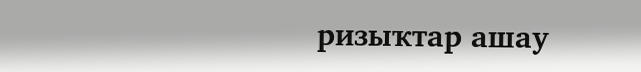ризыҡтар ашау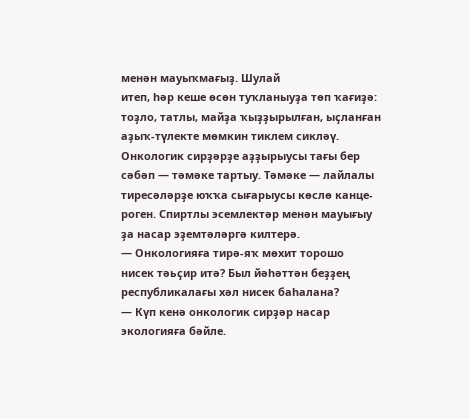менән мауыҡмағыҙ. Шулай
итеп, һәр кеше өсөн туҡланыуҙа төп ҡағиҙә:
тоҙло, татлы, майҙа ҡыҙҙырылған, ыҫланған
аҙыҡ-түлекте мөмкин тиклем сикләү.
Онкологик сирҙәрҙе аҙҙырыусы тағы бер
сәбәп — тәмәке тартыу. Тәмәке — лайлалы
тиресәләрҙе юҡҡа сығарыусы көслө канце-
роген. Спиртлы эсемлектәр менән мауығыу
ҙа насар эҙемтәләргә килтерә.
— Онкологияға тирә-яҡ мөхит торошо
нисек тәьҫир итә? Был йәһәттән беҙҙең
республикалағы хәл нисек баһалана?
— Күп кенә онкологик сирҙәр насар
экологияға бәйле.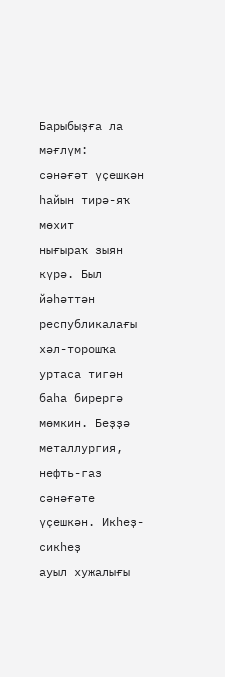Барыбыҙға ла мәғлүм:
сәнәғәт үҫешкән һайын тирә-яҡ мөхит
нығыраҡ зыян күрә. Был йәһәттән
республикалағы хәл-торошҡа уртаса тигән
баһа бирергә мөмкин. Беҙҙә металлургия,
нефть-газ сәнәғәте үҫешкән. Икһеҙ-сикһеҙ
ауыл хужалығы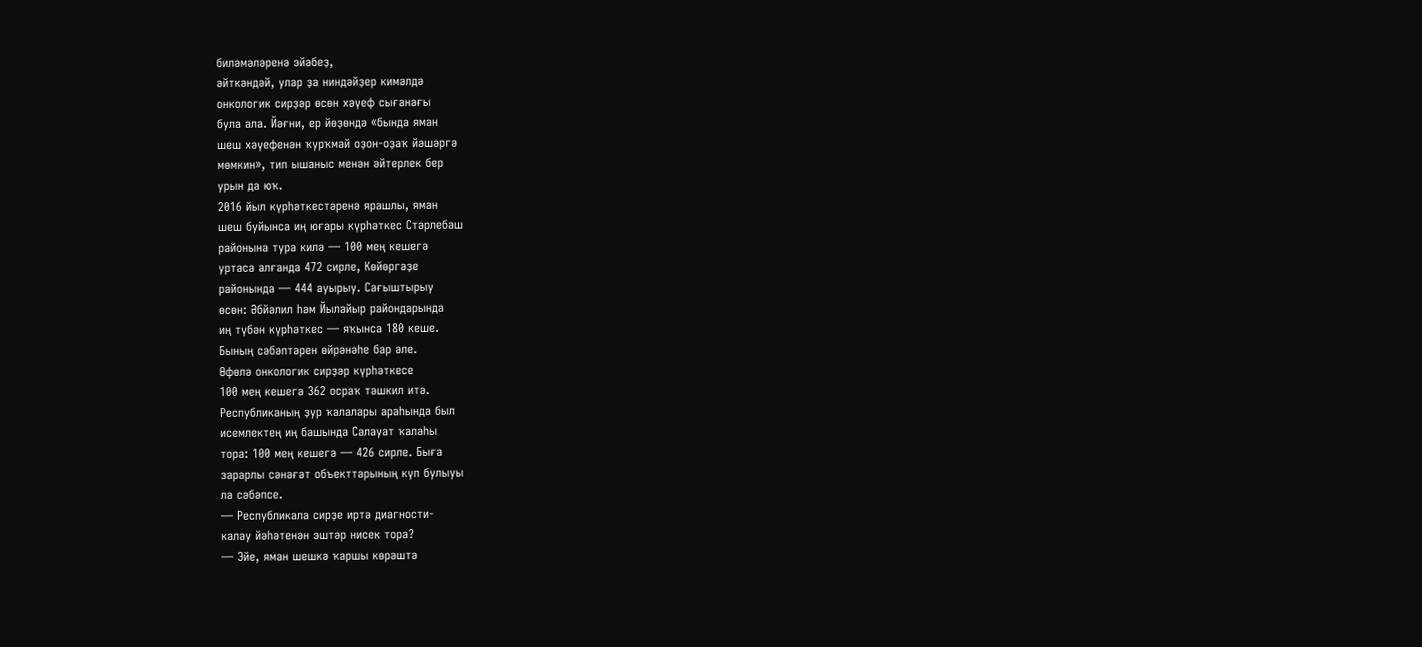биләмәләренә эйәбеҙ,
әйткәндәй, улар ҙа ниндәйҙер кимәлдә
онкологик сирҙәр өсөн хәүеф сығанағы
була ала. Йәғни, ер йөҙөндә «бында яман
шеш хәүефенән ҡурҡмай оҙон-оҙаҡ йәшәргә
мөмкин», тип ышаныс менән әйтерлек бер
урын да юҡ.
2016 йыл күрһәткестәренә ярашлы, яман
шеш буйынса иң юғары күрһәткес Стәрлебаш
районына тура килә — 100 мең кешегә
уртаса алғанда 472 сирле, Көйөргәҙе
районында — 444 ауырыу. Сағыштырыу
өсөн: Әбйәлил һәм Йылайыр райондарында
иң түбән күрһәткес — яҡынса 180 кеше.
Бының сәбәптәрен өйрәнәһе бар әле.
Өфөлә онкологик сирҙәр күрһәткесе
100 мең кешегә 362 осраҡ тәшкил итә.
Республиканың ҙур ҡалалары араһында был
исемлектең иң башында Салауат ҡалаһы
тора: 100 мең кешегә — 426 сирле. Быға
зарарлы сәнәғәт объекттарының күп булыуы
ла сәбәпсе.
— Республикала сирҙе иртә диагности-
калау йәһәтенән эштәр нисек тора?
— Эйе, яман шешкә ҡаршы көрәштә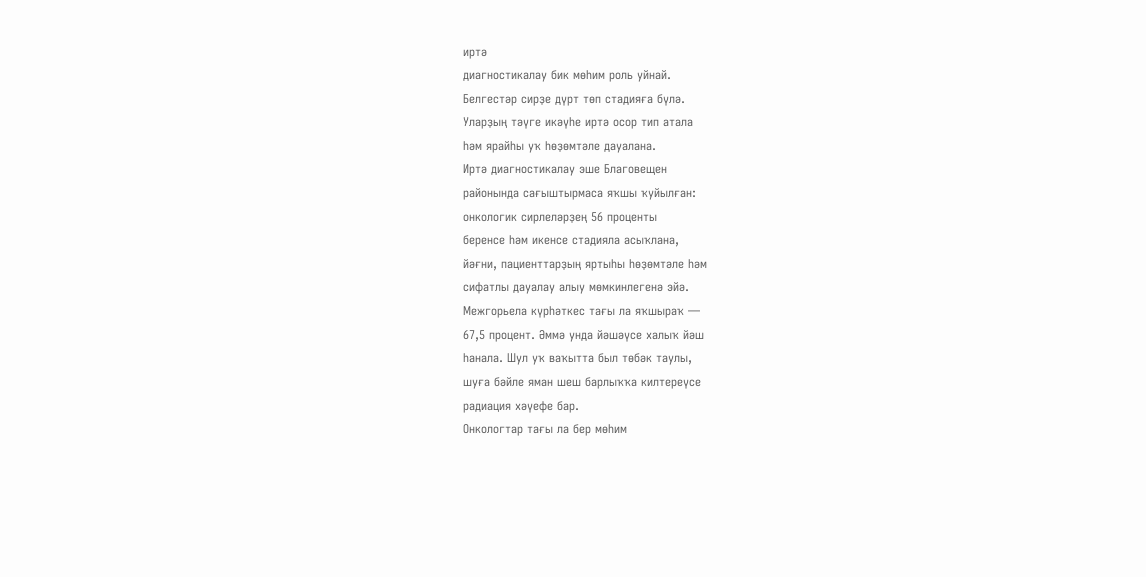иртә
диагностикалау бик мөһим роль уйнай.
Белгестәр сирҙе дүрт төп стадияға бүлә.
Уларҙың тәүге икәүһе иртә осор тип атала
һәм ярайһы уҡ һөҙөмтәле дауалана.
Иртә диагностикалау эше Благовещен
районында сағыштырмаса яҡшы ҡуйылған:
онкологик сирлеләрҙең 56 проценты
беренсе һәм икенсе стадияла асыҡлана,
йәғни, пациенттарҙың яртыһы һөҙөмтәле һәм
сифатлы дауалау алыу мөмкинлегенә эйә.
Межгорьела күрһәткес тағы ла яҡшыраҡ —
67,5 процент. Әммә унда йәшәүсе халыҡ йәш
һанала. Шул уҡ ваҡытта был төбәк таулы,
шуға бәйле яман шеш барлыҡҡа килтереүсе
радиация хәүефе бар.
Онкологтар тағы ла бер мөһим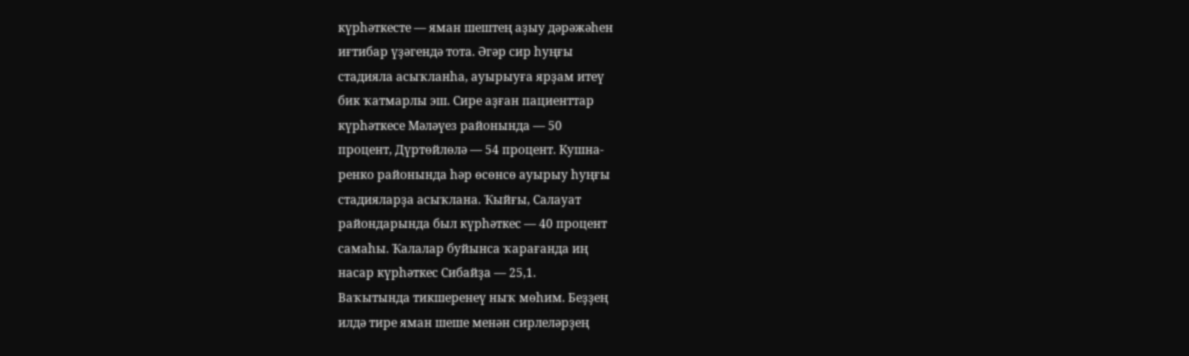күрһәткесте — яман шештең аҙыу дәрәжәһен
иғтибар үҙәгендә тота. Әгәр сир һуңғы
стадияла асыҡланһа, ауырыуға ярҙам итеү
бик ҡатмарлы эш. Сире аҙған пациенттар
күрһәткесе Мәләүез районында — 50
процент, Дүртөйлөлә — 54 процент. Кушна-
ренко районында һәр өсөнсө ауырыу һуңғы
стадияларҙа асыҡлана. Ҡыйғы, Салауат
райондарында был күрһәткес — 40 процент
самаһы. Ҡалалар буйынса ҡарағанда иң
насар күрһәткес Сибайҙа — 25,1.
Ваҡытында тикшеренеү ныҡ мөһим. Беҙҙең
илдә тире яман шеше менән сирлеләрҙең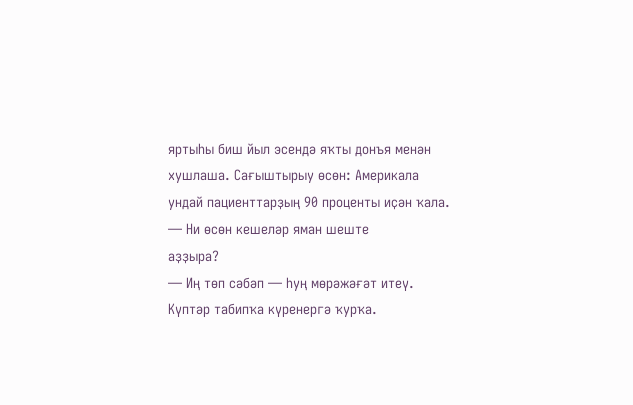яртыһы биш йыл эсендә яҡты донъя менән
хушлаша. Сағыштырыу өсөн: Америкала
ундай пациенттарҙың 90 проценты иҫән ҡала.
— Ни өсөн кешеләр яман шеште
аҙҙыра?
— Иң төп сәбәп — һуң мөрәжәғәт итеү.
Күптәр табипҡа күренергә ҡурҡа.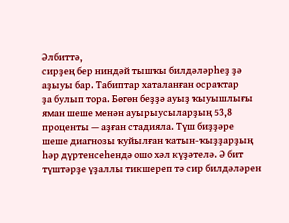Әлбиттә,
сирҙең бер ниндәй тышҡы билдәләрһеҙ ҙә
аҙыуы бар. Табиптар хаталанған осраҡтар
ҙа булып тора. Бөгөн беҙҙә ауыҙ ҡыуышлығы
яман шеше менән ауырыусыларҙың 53,8
проценты — аҙған стадияла. Түш биҙҙәре
шеше диагнозы ҡуйылған ҡатын-ҡыҙҙарҙың
һәр дүртенсеһендә ошо хәл күҙәтелә. Ә бит
түштәрҙе үҙаллы тикшереп тә сир билдәләрен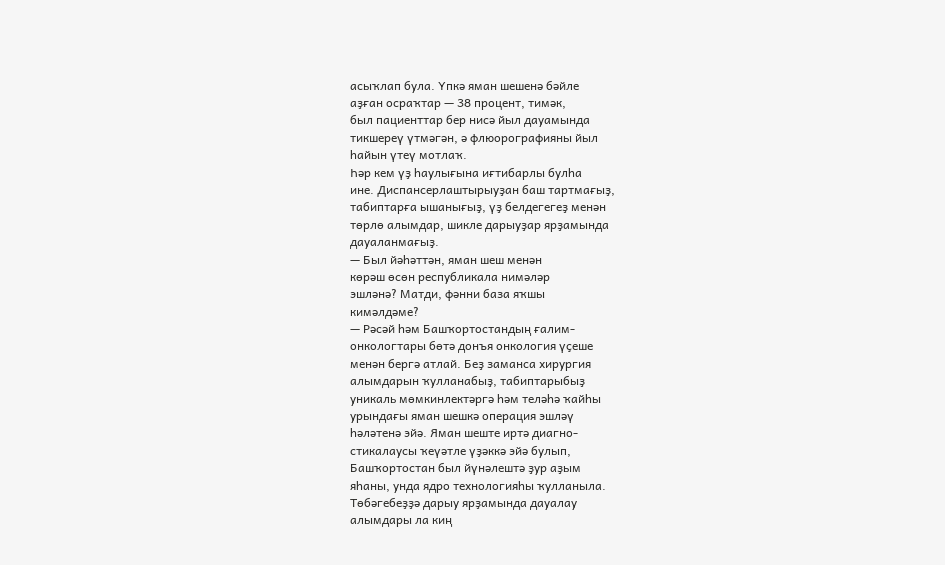асыҡлап була. Үпкә яман шешенә бәйле
аҙған осраҡтар — 38 процент, тимәк,
был пациенттар бер нисә йыл дауамында
тикшереү үтмәгән, ә флюорографияны йыл
һайын үтеү мотлаҡ.
Һәр кем үҙ һаулығына иғтибарлы булһа
ине. Диспансерлаштырыуҙан баш тартмағыҙ,
табиптарға ышанығыҙ, үҙ белдегегеҙ менән
төрлө алымдар, шикле дарыуҙар ярҙамында
дауаланмағыҙ.
— Был йәһәттән, яман шеш менән
көрәш өсөн республикала нимәләр
эшләнә? Матди, фәнни база яҡшы
кимәлдәме?
— Рәсәй һәм Башҡортостандың ғалим-
онкологтары бөтә донъя онкология үҫеше
менән бергә атлай. Беҙ заманса хирургия
алымдарын ҡулланабыҙ, табиптарыбыҙ
уникаль мөмкинлектәргә һәм теләһә ҡайһы
урындағы яман шешкә операция эшләү
һәләтенә эйә. Яман шеште иртә диагно-
стикалаусы ҡеүәтле үҙәккә эйә булып,
Башҡортостан был йүнәлештә ҙур аҙым
яһаны, унда ядро технологияһы ҡулланыла.
Төбәгебеҙҙә дарыу ярҙамында дауалау
алымдары ла киң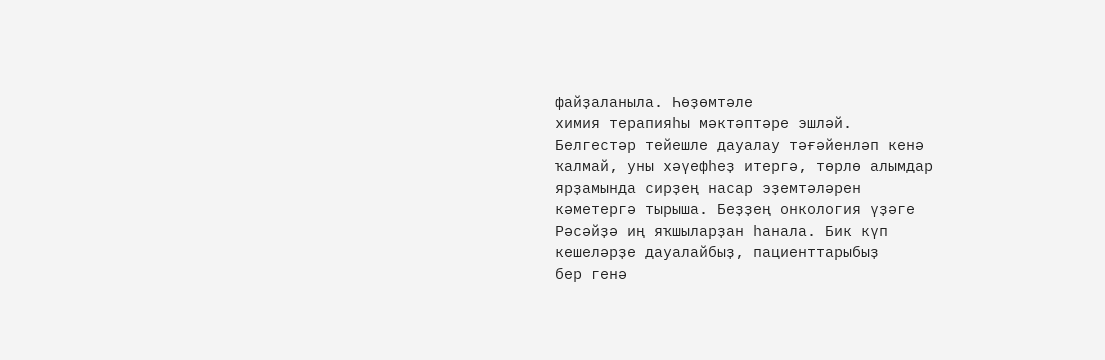файҙаланыла. Һөҙөмтәле
химия терапияһы мәктәптәре эшләй.
Белгестәр тейешле дауалау тәғәйенләп кенә
ҡалмай, уны хәүефһеҙ итергә, төрлө алымдар
ярҙамында сирҙең насар эҙемтәләрен
кәметергә тырыша. Беҙҙең онкология үҙәге
Рәсәйҙә иң яҡшыларҙан һанала. Бик күп
кешеләрҙе дауалайбыҙ, пациенттарыбыҙ
бер генә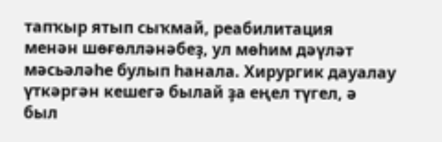тапҡыр ятып сыҡмай, реабилитация
менән шөғөлләнәбеҙ, ул мөһим дәүләт
мәсьәләһе булып һанала. Хирургик дауалау
үткәргән кешегә былай ҙа еңел түгел, ә
был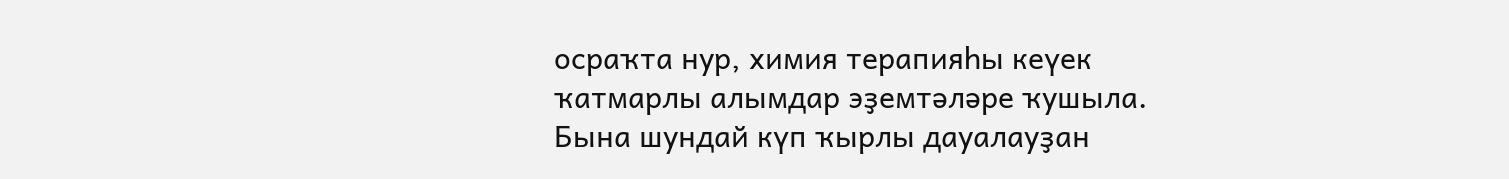осраҡта нур, химия терапияһы кеүек
ҡатмарлы алымдар эҙемтәләре ҡушыла.
Бына шундай күп ҡырлы дауалауҙан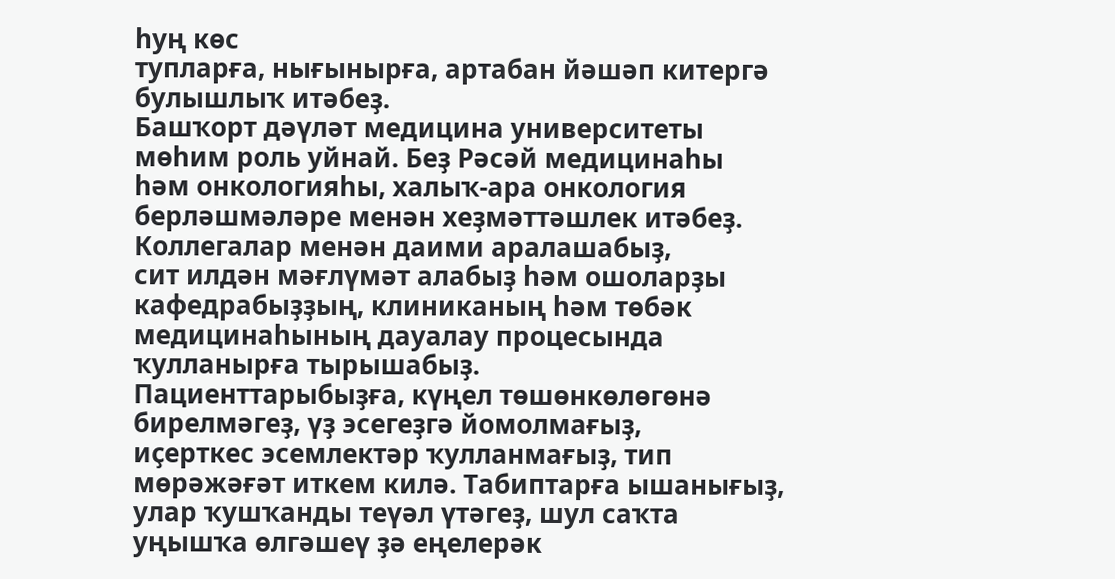һуң көс
тупларға, нығынырға, артабан йәшәп китергә
булышлыҡ итәбеҙ.
Башҡорт дәүләт медицина университеты
мөһим роль уйнай. Беҙ Рәсәй медицинаһы
һәм онкологияһы, халыҡ-ара онкология
берләшмәләре менән хеҙмәттәшлек итәбеҙ.
Коллегалар менән даими аралашабыҙ,
сит илдән мәғлүмәт алабыҙ һәм ошоларҙы
кафедрабыҙҙың, клиниканың һәм төбәк
медицинаһының дауалау процесында
ҡулланырға тырышабыҙ.
Пациенттарыбыҙға, күңел төшөнкөлөгөнә
бирелмәгеҙ, үҙ эсегеҙгә йомолмағыҙ,
иҫерткес эсемлектәр ҡулланмағыҙ, тип
мөрәжәғәт иткем килә. Табиптарға ышанығыҙ,
улар ҡушҡанды теүәл үтәгеҙ, шул саҡта
уңышҡа өлгәшеү ҙә еңелерәк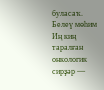буласаҡ.
Белеү мөһим
Иң киң таралған онкологик сирҙәр —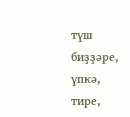түш
биҙҙәре, үпкә, тире,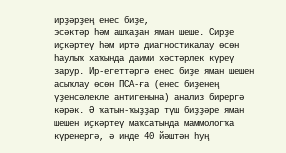ирҙәрҙең енес биҙе,
эсәктәр һәм ашҡаҙан яман шеше. Сирҙе
иҫкәртеү һәм иртә диагностикалау өсөн
һаулыҡ хаҡында даими хәстәрлек күреү
зарур. Ир-егеттәргә енес биҙе яман шешен
асыҡлау өсөн ПСА-ға (енес биҙенең
үҙенсәлекле антигенына) анализ бирергә
кәрәк. Ә ҡатын-ҡыҙҙар түш биҙҙәре яман
шешен иҫкәртеү маҡсатында маммологҡа
күренергә, ә инде 40 йәштән һуң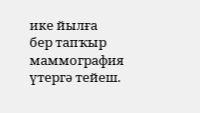ике йылға
бер тапҡыр маммография үтергә тейеш.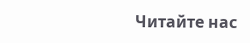Читайте нас